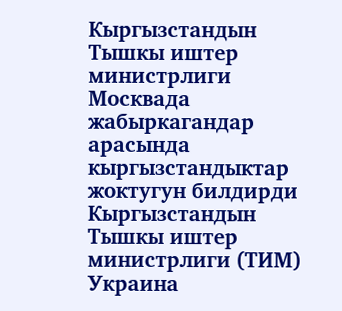Кыргызстандын Тышкы иштер министрлиги Москвада жабыркагандар арасында кыргызстандыктар жоктугун билдирди
Кыргызстандын Тышкы иштер министрлиги (ТИМ) Украина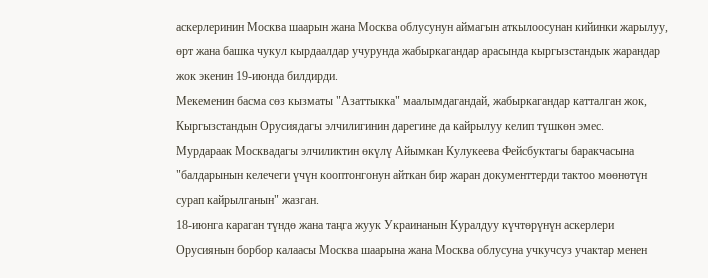аскерлеринин Москва шаарын жана Москва облусунун аймагын аткылоосунан кийинки жарылуу, өрт жана башка чукул кырдаалдар учурунда жабыркагандар арасында кыргызстандык жарандар жок экенин 19-июнда билдирди.
Мекеменин басма сөз кызматы "Азаттыкка" маалымдагандай, жабыркагандар катталган жок, Кыргызстандын Орусиядагы элчилигинин дарегине да кайрылуу келип түшкөн эмес.
Мурдараак Москвадагы элчиликтин өкүлү Айымкан Кулукеева Фейсбуктагы баракчасына "балдарынын келечеги үчүн кооптонгонун айткан бир жаран документтерди тактоо мөөнөтүн сурап кайрылганын" жазган.
18-июнга караган түндө жана таңга жуук Украинанын Куралдуу күчтөрүнүн аскерлери Орусиянын борбор калаасы Москва шаарына жана Москва облусуна учкучсуз учактар менен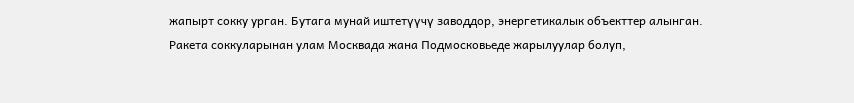жапырт сокку урган. Бутага мунай иштетүүчү заводдор, энергетикалык объекттер алынган.
Ракета соккуларынан улам Москвада жана Подмосковьеде жарылуулар болуп,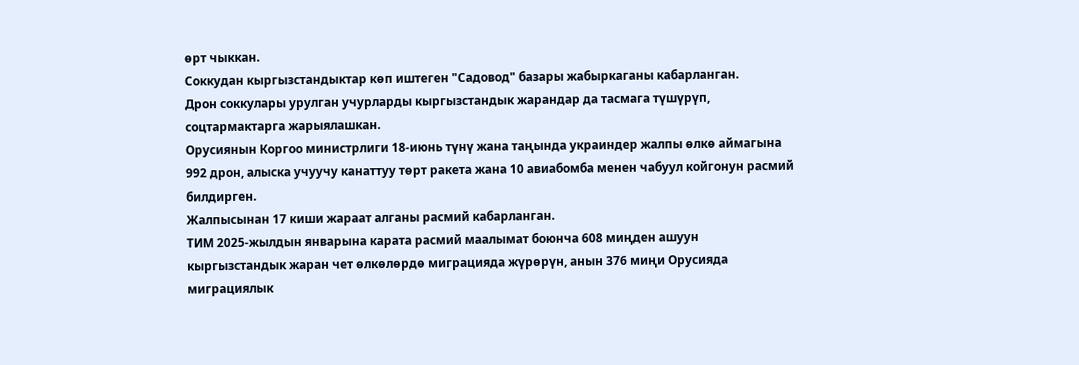өрт чыккан.
Соккудан кыргызстандыктар көп иштеген "Садовод" базары жабыркаганы кабарланган.
Дрон соккулары урулган учурларды кыргызстандык жарандар да тасмага түшүрүп, соцтармактарга жарыялашкан.
Орусиянын Коргоо министрлиги 18-июнь түнү жана таңында украиндер жалпы өлкө аймагына 992 дрон, алыска учуучу канаттуу төрт ракета жана 10 авиабомба менен чабуул койгонун расмий билдирген.
Жалпысынан 17 киши жараат алганы расмий кабарланган.
ТИМ 2025-жылдын январына карата расмий маалымат боюнча 608 миңден ашуун кыргызстандык жаран чет өлкөлөрдө миграцияда жүрөрүн, анын 376 миңи Орусияда миграциялык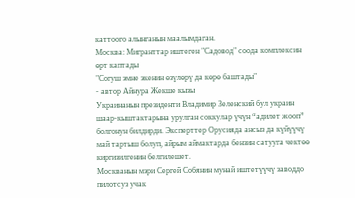каттоого алынганын маалымдаган.
Москва: Мигранттар иштеген "Садовод" соода комплексин өрт каптады
"Согуш эмне экенин өзүлөрү да көрө баштады"
- автор Айнура Жекше кызы
Украинанын президенти Владимир Зеленский бул украин шаар-кыштактарына урулган соккулар үчүн “адилет жооп” болгонун билдирди. Эксперттер Орусияда ансыз да күйүүчү май тартыш болуп, айрым аймактарда бензин сатууга чектөө киргизилгенин белгилешет.
Москванын мэри Сергей Собянин мунай иштетүүчү заводдо пилотсуз учак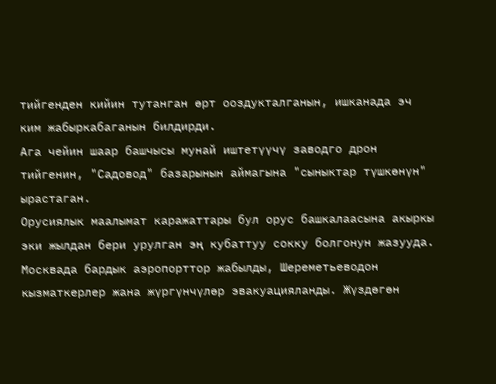тийгенден кийин тутанган өрт ооздукталганын, ишканада эч ким жабыркабаганын билдирди.
Ага чейин шаар башчысы мунай иштетүүчү заводго дрон тийгенин, "Садовод" базарынын аймагына "сыныктар түшкөнүн" ырастаган.
Орусиялык маалымат каражаттары бул орус башкалаасына акыркы эки жылдан бери урулган эң кубаттуу сокку болгонун жазууда.
Москвада бардык аэропорттор жабылды, Шереметьеводон кызматкерлер жана жүргүнчүлөр эвакуацияланды. Жүздөгөн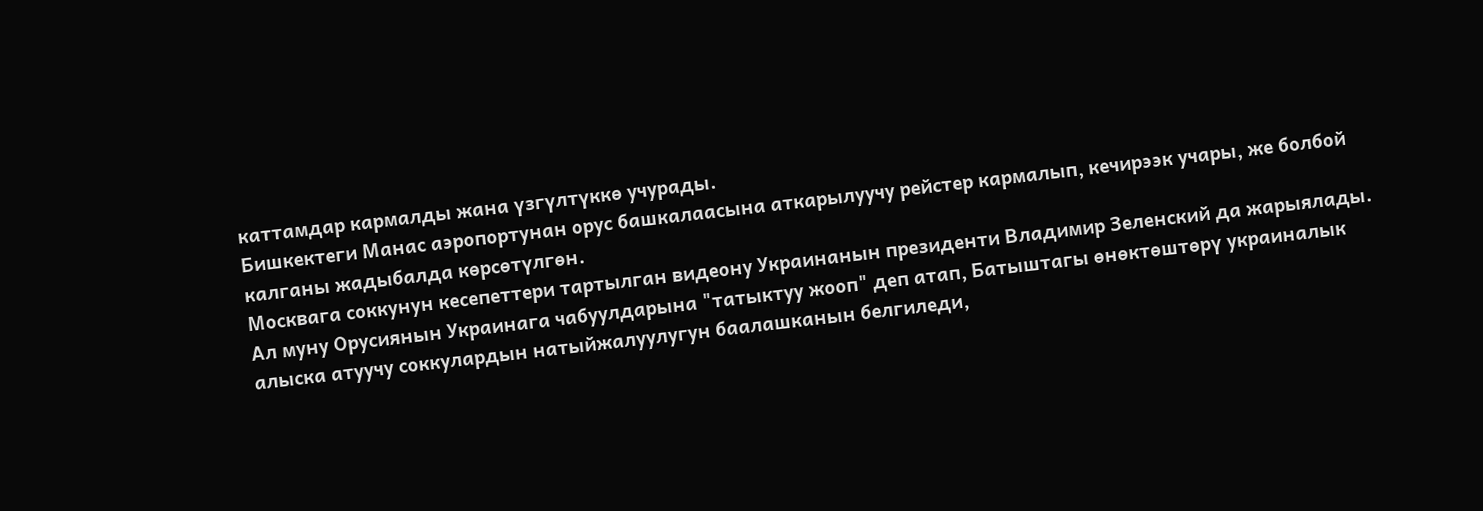каттамдар кармалды жана үзгүлтүккө учурады.
Бишкектеги Манас аэропортунан орус башкалаасына аткарылуучу рейстер кармалып, кечирээк учары, же болбой калганы жадыбалда көрсөтүлгөн.
Москвага соккунун кесепеттери тартылган видеону Украинанын президенти Владимир Зеленский да жарыялады. Ал муну Орусиянын Украинага чабуулдарына "татыктуу жооп" деп атап, Батыштагы өнөктөштөрү украиналык алыска атуучу соккулардын натыйжалуулугун баалашканын белгиледи,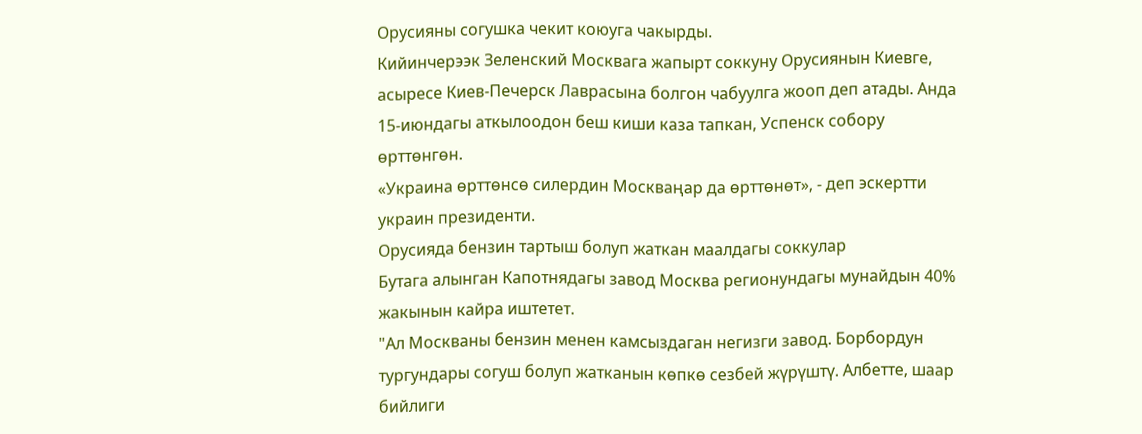Орусияны согушка чекит коюуга чакырды.
Кийинчерээк Зеленский Москвага жапырт соккуну Орусиянын Киевге, асыресе Киев-Печерск Лаврасына болгон чабуулга жооп деп атады. Анда 15-июндагы аткылоодон беш киши каза тапкан, Успенск собору өрттөнгөн.
«Украина өрттөнсө силердин Москваңар да өрттөнөт», - деп эскертти украин президенти.
Орусияда бензин тартыш болуп жаткан маалдагы соккулар
Бутага алынган Капотнядагы завод Москва регионундагы мунайдын 40% жакынын кайра иштетет.
"Ал Москваны бензин менен камсыздаган негизги завод. Борбордун тургундары согуш болуп жатканын көпкө сезбей жүрүштү. Албетте, шаар бийлиги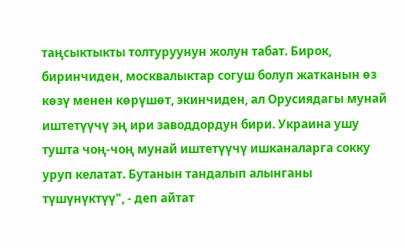таңсыктыкты толтуруунун жолун табат. Бирок, биринчиден, москвалыктар согуш болуп жатканын өз көзү менен көрүшөт, экинчиден, ал Орусиядагы мунай иштетүүчү эң ири заводдордун бири. Украина ушу тушта чоң-чоң мунай иштетүүчү ишканаларга сокку уруп келатат. Бутанын тандалып алынганы түшүнүктүү", - деп айтат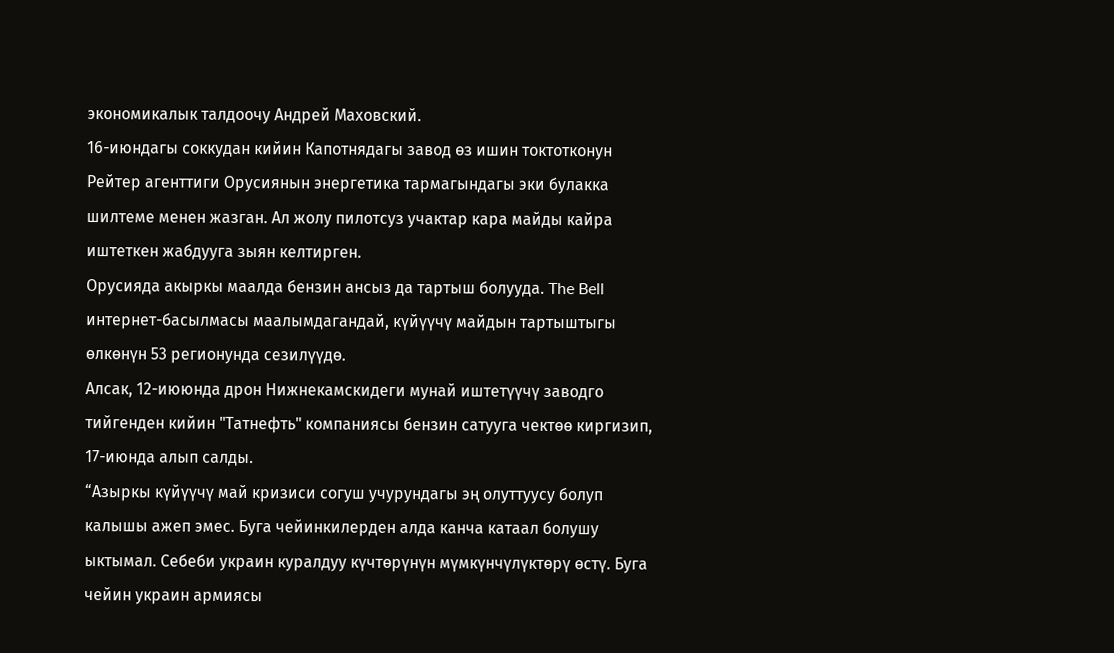экономикалык талдоочу Андрей Маховский.
16-июндагы соккудан кийин Капотнядагы завод өз ишин токтотконун Рейтер агенттиги Орусиянын энергетика тармагындагы эки булакка шилтеме менен жазган. Ал жолу пилотсуз учактар кара майды кайра иштеткен жабдууга зыян келтирген.
Орусияда акыркы маалда бензин ансыз да тартыш болууда. The Bell интернет-басылмасы маалымдагандай, күйүүчү майдын тартыштыгы өлкөнүн 53 регионунда сезилүүдө.
Алсак, 12-иююнда дрон Нижнекамскидеги мунай иштетүүчү заводго тийгенден кийин "Татнефть" компаниясы бензин сатууга чектөө киргизип, 17-июнда алып салды.
“Азыркы күйүүчү май кризиси согуш учурундагы эң олуттуусу болуп калышы ажеп эмес. Буга чейинкилерден алда канча катаал болушу ыктымал. Себеби украин куралдуу күчтөрүнүн мүмкүнчүлүктөрү өстү. Буга чейин украин армиясы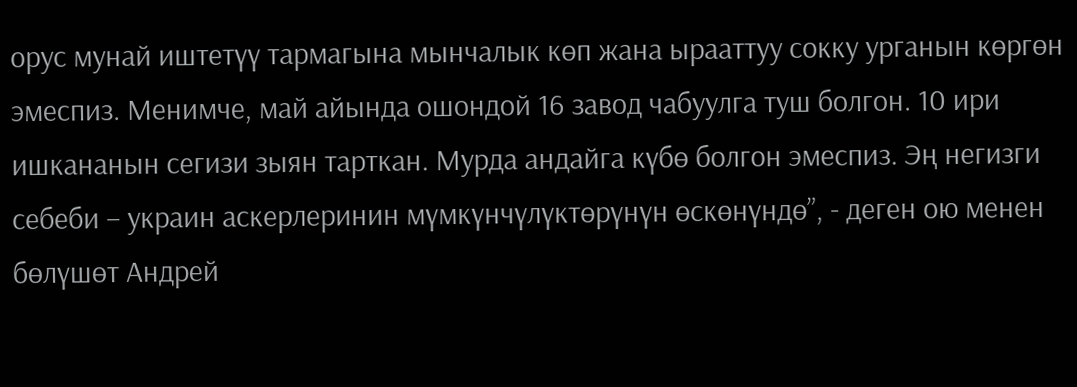орус мунай иштетүү тармагына мынчалык көп жана ырааттуу сокку урганын көргөн эмеспиз. Менимче, май айында ошондой 16 завод чабуулга туш болгон. 10 ири ишкананын сегизи зыян тарткан. Мурда андайга күбө болгон эмеспиз. Эң негизги себеби – украин аскерлеринин мүмкүнчүлүктөрүнүн өскөнүндө”, - деген ою менен бөлүшөт Андрей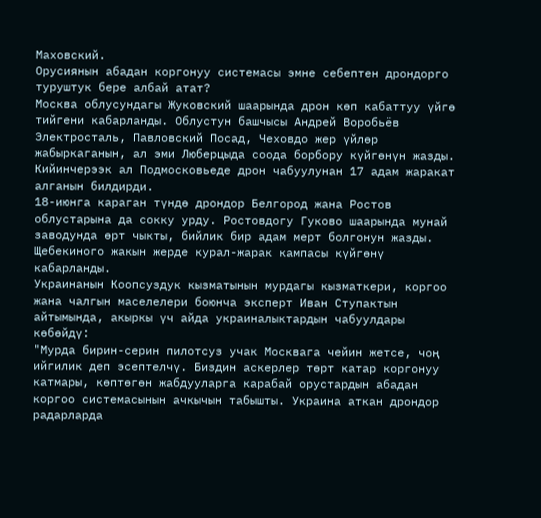Маховский.
Орусиянын абадан коргонуу системасы эмне себептен дрондорго туруштук бере албай атат?
Москва облусундагы Жуковский шаарында дрон көп кабаттуу үйгө тийгени кабарланды. Облустун башчысы Андрей Воробьёв Электросталь, Павловский Посад, Чеховдо жер үйлөр жабыркаганын, ал эми Люберцыда соода борбору күйгөнүн жазды. Кийинчерээк ал Подмосковьеде дрон чабуулунан 17 адам жаракат алганын билдирди.
18-июнга караган түндө дрондор Белгород жана Ростов облустарына да сокку урду. Ростовдогу Гуково шаарында мунай заводунда өрт чыкты, бийлик бир адам мерт болгонун жазды. Щебекиного жакын жерде курал-жарак кампасы күйгөнү кабарланды.
Украинанын Коопсуздук кызматынын мурдагы кызматкери, коргоо жана чалгын маселелери боюнча эксперт Иван Ступактын айтымында, акыркы үч айда украиналыктардын чабуулдары көбөйдү:
"Мурда бирин-серин пилотсуз учак Москвага чейин жетсе, чоң ийгилик деп эсептелчү. Биздин аскерлер төрт катар коргонуу катмары, көптөгөн жабдууларга карабай орустардын абадан коргоо системасынын ачкычын табышты. Украина аткан дрондор радарларда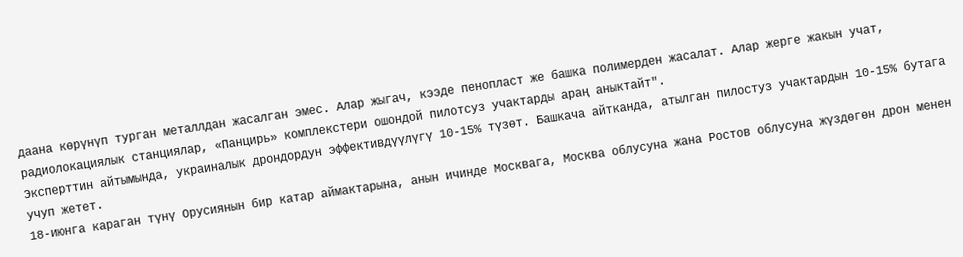даана көрүнүп турган металлдан жасалган эмес. Алар жыгач, кээде пенопласт же башка полимерден жасалат. Алар жерге жакын учат, радиолокациялык станциялар, «Панцирь» комплекстери ошондой пилотсуз учактарды араң аныктайт".
Эксперттин айтымында, украиналык дрондордун эффективдүүлүгү 10-15% түзөт. Башкача айтканда, атылган пилостуз учактардын 10-15% бутага учуп жетет.
18-июнга караган түнү Орусиянын бир катар аймактарына, анын ичинде Москвага, Москва облусуна жана Ростов облусуна жүздөгөн дрон менен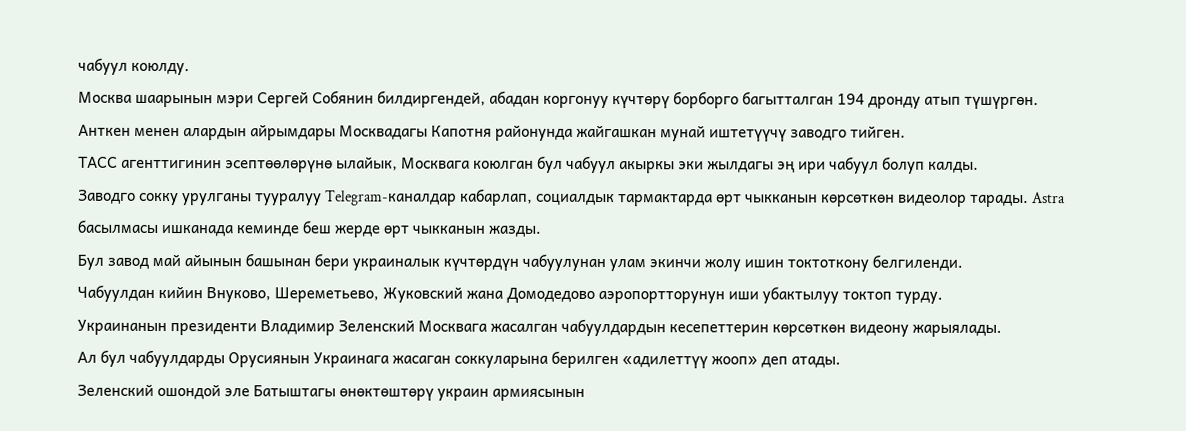чабуул коюлду.
Москва шаарынын мэри Сергей Собянин билдиргендей, абадан коргонуу күчтөрү борборго багытталган 194 дронду атып түшүргөн. Анткен менен алардын айрымдары Москвадагы Капотня районунда жайгашкан мунай иштетүүчү заводго тийген.
ТАСС агенттигинин эсептөөлөрүнө ылайык, Москвага коюлган бул чабуул акыркы эки жылдагы эң ири чабуул болуп калды.
Заводго сокку урулганы тууралуу Telegram-каналдар кабарлап, социалдык тармактарда өрт чыкканын көрсөткөн видеолор тарады. Astra басылмасы ишканада кеминде беш жерде өрт чыкканын жазды.
Бул завод май айынын башынан бери украиналык күчтөрдүн чабуулунан улам экинчи жолу ишин токтоткону белгиленди.
Чабуулдан кийин Внуково, Шереметьево, Жуковский жана Домодедово аэропортторунун иши убактылуу токтоп турду.
Украинанын президенти Владимир Зеленский Москвага жасалган чабуулдардын кесепеттерин көрсөткөн видеону жарыялады.
Ал бул чабуулдарды Орусиянын Украинага жасаган соккуларына берилген «адилеттүү жооп» деп атады.
Зеленский ошондой эле Батыштагы өнөктөштөрү украин армиясынын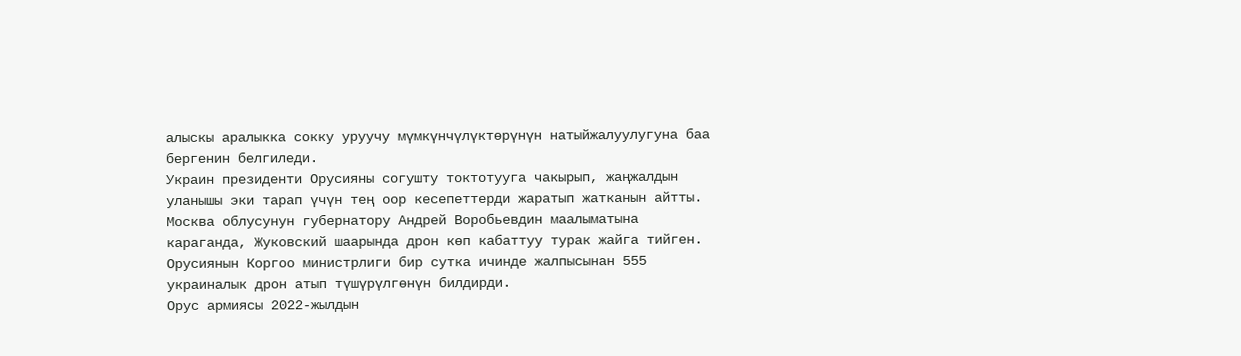алыскы аралыкка сокку уруучу мүмкүнчүлүктөрүнүн натыйжалуулугуна баа бергенин белгиледи.
Украин президенти Орусияны согушту токтотууга чакырып, жаңжалдын уланышы эки тарап үчүн тең оор кесепеттерди жаратып жатканын айтты.
Москва облусунун губернатору Андрей Воробьевдин маалыматына караганда, Жуковский шаарында дрон көп кабаттуу турак жайга тийген.
Орусиянын Коргоо министрлиги бир сутка ичинде жалпысынан 555 украиналык дрон атып түшүрүлгөнүн билдирди.
Орус армиясы 2022-жылдын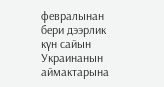февралынан бери дээрлик күн сайын Украинанын аймактарына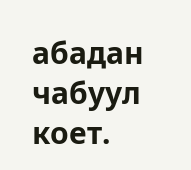абадан чабуул коет.